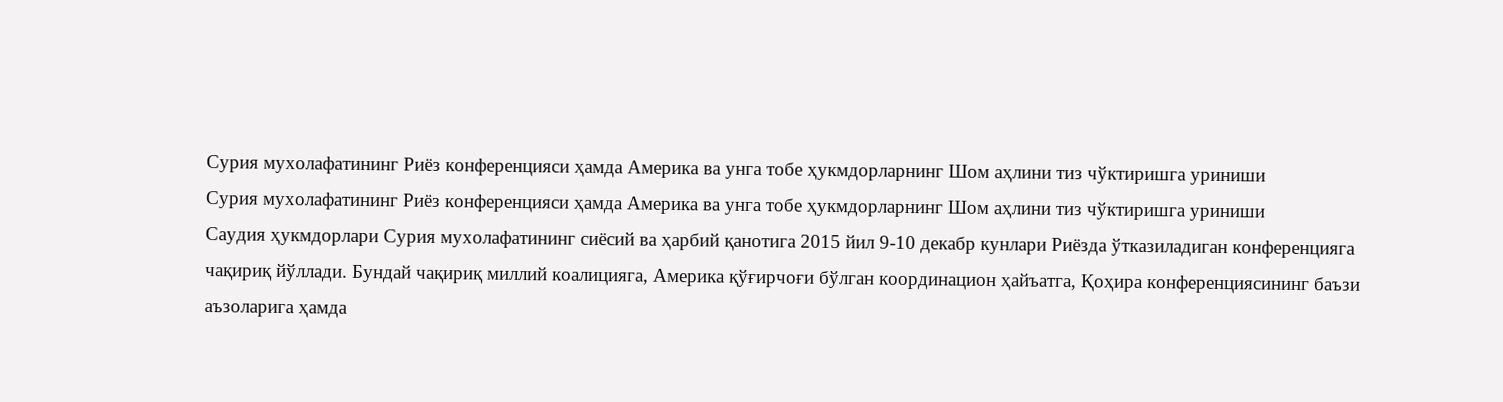Сурия мухолафатининг Риёз конференцияси ҳамда Америка ва унга тобе ҳукмдорларнинг Шом аҳлини тиз чўктиришга уриниши
Сурия мухолафатининг Риёз конференцияси ҳамда Америка ва унга тобе ҳукмдорларнинг Шом аҳлини тиз чўктиришга уриниши
Саудия ҳукмдорлари Сурия мухолафатининг сиёсий ва ҳарбий қанотига 2015 йил 9-10 декабр кунлари Риёзда ўтказиладиган конференцияга чақириқ йўллади. Бундай чақириқ миллий коалицияга, Америка қўғирчоғи бўлган координацион ҳайъатга, Қоҳира конференциясининг баъзи аъзоларига ҳамда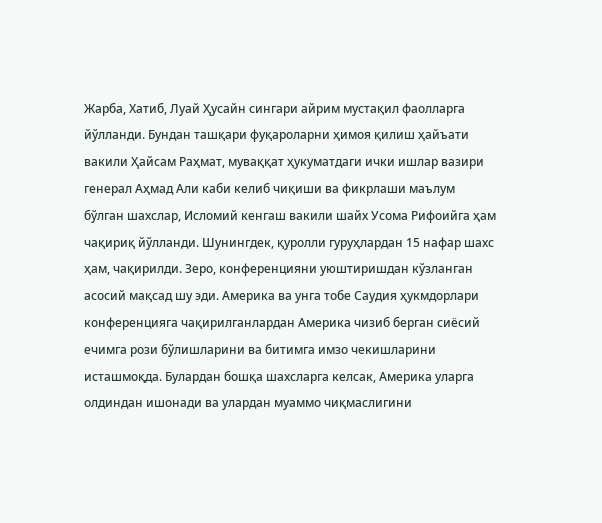Жарба, Хатиб, Луай Ҳусайн сингари айрим мустақил фаолларга йўлланди. Бундан ташқари фуқароларни ҳимоя қилиш ҳайъати вакили Ҳайсам Раҳмат, муваққат ҳукуматдаги ички ишлар вазири генерал Аҳмад Али каби келиб чиқиши ва фикрлаши маълум бўлган шахслар, Исломий кенгаш вакили шайх Усома Рифоийга ҳам чақириқ йўлланди. Шунингдек, қуролли гуруҳлардан 15 нафар шахс ҳам, чақирилди. Зеро, конференцияни уюштиришдан кўзланган асосий мақсад шу эди. Америка ва унга тобе Саудия ҳукмдорлари конференцияга чақирилганлардан Америка чизиб берган сиёсий ечимга рози бўлишларини ва битимга имзо чекишларини исташмоқда. Булардан бошқа шахсларга келсак, Америка уларга олдиндан ишонади ва улардан муаммо чиқмаслигини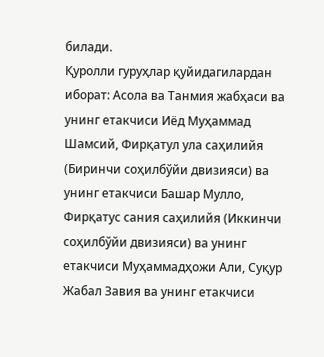билади.
Қуролли гуруҳлар қуйидагилардан иборат: Асола ва Танмия жабҳаси ва унинг етакчиси Иёд Муҳаммад Шамсий, Фирқатул ула саҳилийя (Биринчи соҳилбўйи двизияси) ва унинг етакчиси Башар Мулло, Фирқатус сания саҳилийя (Иккинчи соҳилбўйи двизияси) ва унинг етакчиси Муҳаммадҳожи Али, Суқур Жабал Завия ва унинг етакчиси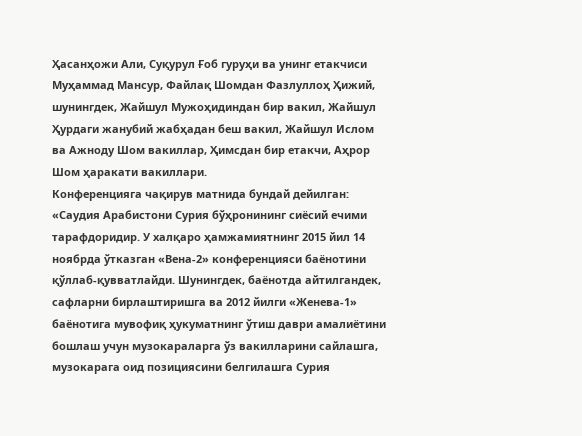Ҳасанҳожи Али, Суқурул Ғоб гуруҳи ва унинг етакчиси Муҳаммад Мансур, Файлақ Шомдан Фазлуллоҳ Ҳижий, шунингдек, Жайшул Мужоҳидиндан бир вакил, Жайшул Ҳурдаги жанубий жабҳадан беш вакил, Жайшул Ислом ва Ажноду Шом вакиллар, Ҳимсдан бир етакчи, Аҳрор Шом ҳаракати вакиллари.
Конференцияга чақирув матнида бундай дейилган: «Саудия Арабистони Сурия бўҳронининг сиёсий ечими тарафдоридир. У халқаро ҳамжамиятнинг 2015 йил 14 ноябрда ўтказган «Вена-2» конференцияси баёнотини қўллаб-қувватлайди. Шунингдек, баёнотда айтилгандек, сафларни бирлаштиришга ва 2012 йилги «Женева-1» баёнотига мувофиқ ҳукуматнинг ўтиш даври амалиётини бошлаш учун музокараларга ўз вакилларини сайлашга, музокарага оид позициясини белгилашга Сурия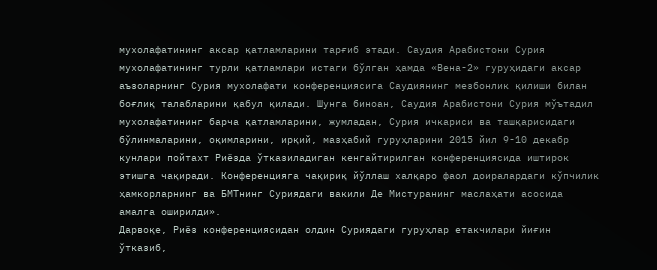мухолафатининг аксар қатламларини тарғиб этади. Саудия Арабистони Сурия мухолафатининг турли қатламлари истаги бўлган ҳамда «Вена-2» гуруҳидаги аксар аъзоларнинг Сурия мухолафати конференциясига Саудиянинг мезбонлик қилиши билан боғлиқ талабларини қабул қилади. Шунга биноан, Саудия Арабистони Сурия мўътадил мухолафатининг барча қатламларини, жумладан, Сурия ичкариси ва ташқарисидаги бўлинмаларини, оқимларини, ирқий, мазҳабий гуруҳларини 2015 йил 9-10 декабр кунлари пойтахт Риёзда ўтказиладиган кенгайтирилган конференциясида иштирок этишга чақиради. Конференцияга чақириқ йўллаш халқаро фаол доиралардаги кўпчилик ҳамкорларнинг ва БМТнинг Суриядаги вакили Де Мистуранинг маслаҳати асосида амалга оширилди».
Дарвоқе, Риёз конференциясидан олдин Суриядаги гуруҳлар етакчилари йиғин ўтказиб,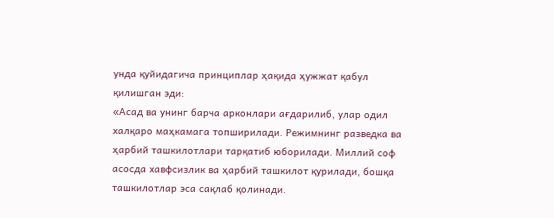унда қуйидагича принциплар ҳақида ҳужжат қабул қилишган эди:
«Асад ва унинг барча арконлари ағдарилиб, улар одил халқаро маҳкамага топширилади. Режимнинг разведка ва ҳарбий ташкилотлари тарқатиб юборилади. Миллий соф асосда хавфсизлик ва ҳарбий ташкилот қурилади, бошқа ташкилотлар эса сақлаб қолинади.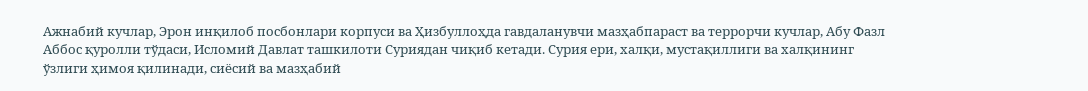Ажнабий кучлар, Эрон инқилоб посбонлари корпуси ва Ҳизбуллоҳда гавдаланувчи мазҳабпараст ва террорчи кучлар, Абу Фазл Аббос қуролли тўдаси, Исломий Давлат ташкилоти Суриядан чиқиб кетади. Сурия ери, халқи, мустақиллиги ва халқининг ўзлиги ҳимоя қилинади, сиёсий ва мазҳабий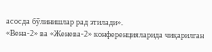асосда бўлинишлар рад этилади».
«Вена-2» ва «Женева-2» конференцияларида чиқарилган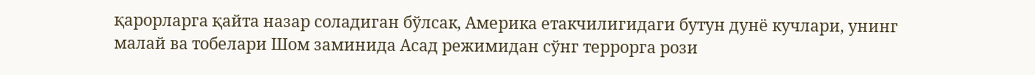қарорларга қайта назар соладиган бўлсак, Америка етакчилигидаги бутун дунё кучлари, унинг малай ва тобелари Шом заминида Асад режимидан сўнг террорга рози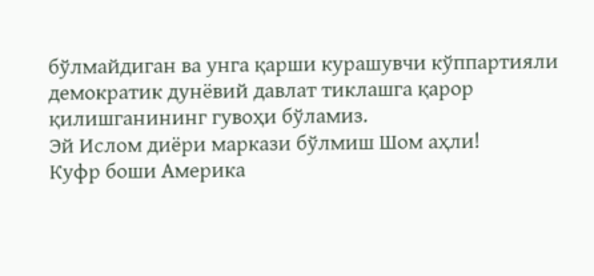бўлмайдиган ва унга қарши курашувчи кўппартияли демократик дунёвий давлат тиклашга қарор қилишганининг гувоҳи бўламиз.
Эй Ислом диёри маркази бўлмиш Шом аҳли!
Куфр боши Америка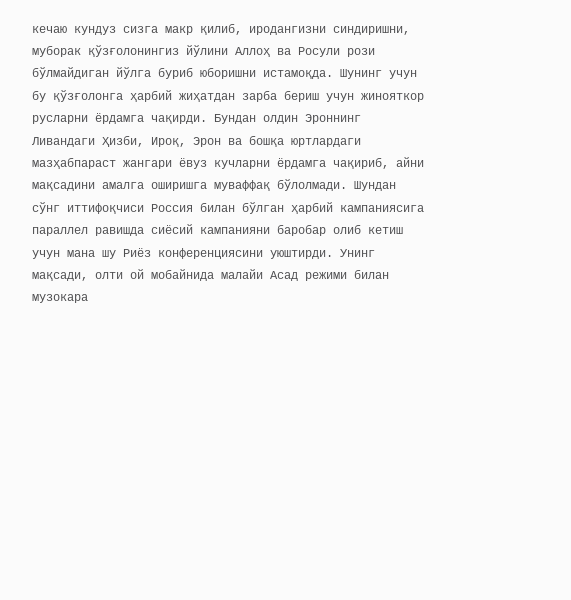кечаю кундуз сизга макр қилиб, иродангизни синдиришни, муборак қўзғолонингиз йўлини Аллоҳ ва Росули рози бўлмайдиган йўлга буриб юборишни истамоқда. Шунинг учун бу қўзғолонга ҳарбий жиҳатдан зарба бериш учун жинояткор русларни ёрдамга чақирди. Бундан олдин Эроннинг Ливандаги Ҳизби, Ироқ, Эрон ва бошқа юртлардаги мазҳабпараст жангари ёвуз кучларни ёрдамга чақириб, айни мақсадини амалга оширишга муваффақ бўлолмади. Шундан сўнг иттифоқчиси Россия билан бўлган ҳарбий кампаниясига параллел равишда сиёсий кампанияни баробар олиб кетиш учун мана шу Риёз конференциясини уюштирди. Унинг мақсади, олти ой мобайнида малайи Асад режими билан музокара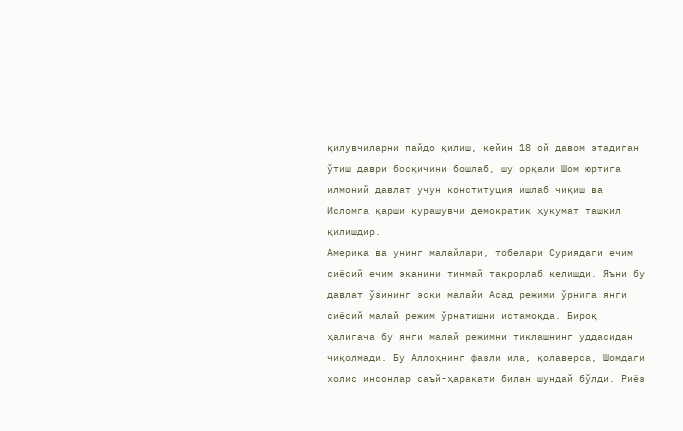қилувчиларни пайдо қилиш, кейин 18 ой давом этадиган ўтиш даври босқичини бошлаб, шу орқали Шом юртига илмоний давлат учун конституция ишлаб чиқиш ва Исломга қарши курашувчи демократик ҳукумат ташкил қилишдир.
Америка ва унинг малайлари, тобелари Суриядаги ечим сиёсий ечим эканини тинмай такрорлаб келишди. Яъни бу давлат ўзининг эски малайи Асад режими ўрнига янги сиёсий малай режим ўрнатишни истамоқда. Бироқ ҳалигача бу янги малай режимни тиклашнинг уддасидан чиқолмади. Бу Аллоҳнинг фазли ила, қолаверса, Шомдаги холис инсонлар саъй-ҳаракати билан шундай бўлди. Риёз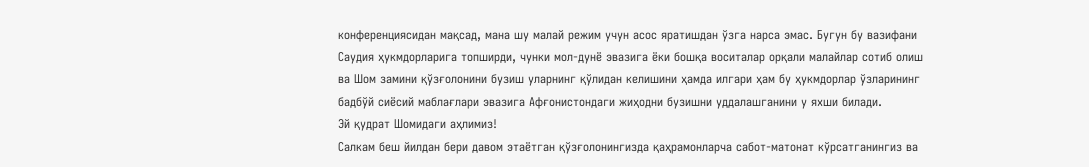конференциясидан мақсад, мана шу малай режим учун асос яратишдан ўзга нарса эмас. Бугун бу вазифани Саудия ҳукмдорларига топширди, чунки мол-дунё эвазига ёки бошқа воситалар орқали малайлар сотиб олиш ва Шом замини қўзғолонини бузиш уларнинг қўлидан келишини ҳамда илгари ҳам бу ҳукмдорлар ўзларининг бадбўй сиёсий маблағлари эвазига Афғонистондаги жиҳодни бузишни уддалашганини у яхши билади.
Эй қудрат Шомидаги аҳлимиз!
Салкам беш йилдан бери давом этаётган қўзғолонингизда қаҳрамонларча сабот-матонат кўрсатганингиз ва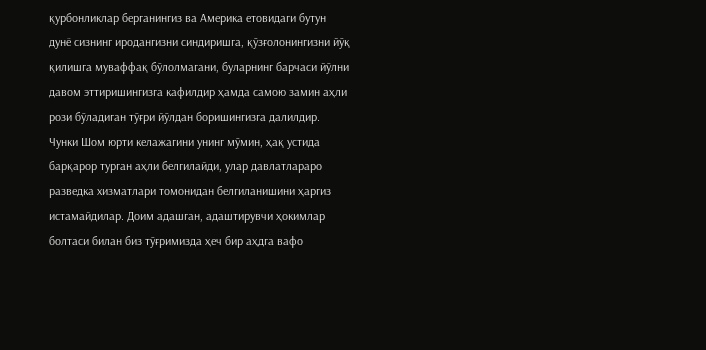қурбонликлар берганингиз ва Америка етовидаги бутун дунё сизнинг иродангизни синдиришга, қўзғолонингизни йўқ қилишга муваффақ бўлолмагани, буларнинг барчаси йўлни давом эттиришингизга кафилдир ҳамда самою замин аҳли рози бўладиган тўғри йўлдан боришингизга далилдир. Чунки Шом юрти келажагини унинг мўмин, ҳақ устида барқарор турган аҳли белгилайди, улар давлатлараро разведка хизматлари томонидан белгиланишини ҳаргиз истамайдилар. Доим адашган, адаштирувчи ҳокимлар болтаси билан биз тўғримизда ҳеч бир аҳдга вафо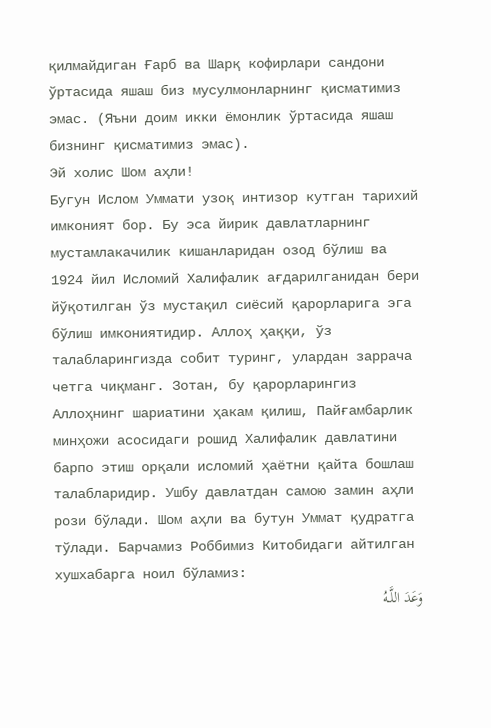қилмайдиган Ғарб ва Шарқ кофирлари сандони ўртасида яшаш биз мусулмонларнинг қисматимиз эмас. (Яъни доим икки ёмонлик ўртасида яшаш бизнинг қисматимиз эмас).
Эй холис Шом аҳли!
Бугун Ислом Уммати узоқ интизор кутган тарихий имконият бор. Бу эса йирик давлатларнинг мустамлакачилик кишанларидан озод бўлиш ва 1924 йил Исломий Халифалик ағдарилганидан бери йўқотилган ўз мустақил сиёсий қарорларига эга бўлиш имкониятидир. Аллоҳ ҳаққи, ўз талабларингизда собит туринг, улардан заррача четга чиқманг. Зотан, бу қарорларингиз Аллоҳнинг шариатини ҳакам қилиш, Пайғамбарлик минҳожи асосидаги рошид Халифалик давлатини барпо этиш орқали исломий ҳаётни қайта бошлаш талабларидир. Ушбу давлатдан самою замин аҳли рози бўлади. Шом аҳли ва бутун Уммат қудратга тўлади. Барчамиз Роббимиз Китобидаги айтилган хушхабарга ноил бўламиз:
وَعَدَ اللَّـهُ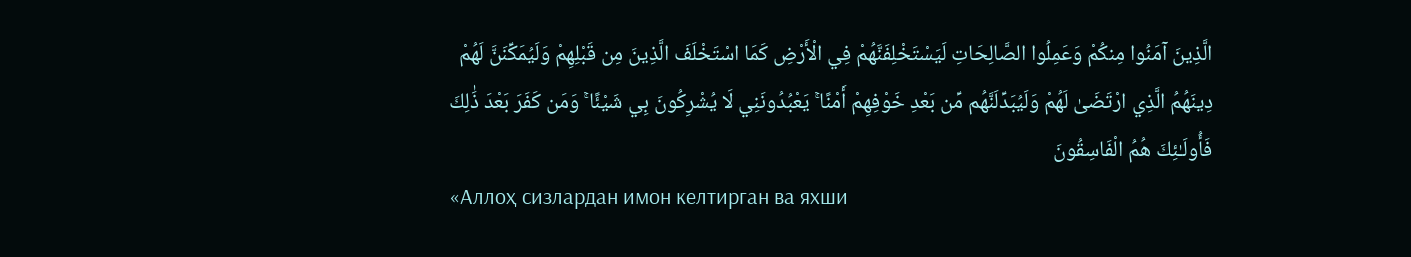الَّذِينَ آمَنُوا مِنكُمْ وَعَمِلُوا الصَّالِحَاتِ لَيَسْتَخْلِفَنَّهُمْ فِي الْأَرْضِ كَمَا اسْتَخْلَفَ الَّذِينَ مِن قَبْلِهِمْ وَلَيُمَكِّنَنَّ لَهُمْ دِينَهُمُ الَّذِي ارْتَضَىٰ لَهُمْ وَلَيُبَدِّلَنَّهُم مِّن بَعْدِ خَوْفِهِمْ أَمْنًا ۚ يَعْبُدُونَنِي لَا يُشْرِكُونَ بِي شَيْئًا ۚ وَمَن كَفَرَ بَعْدَ ذَٰلِكَ فَأُولَـٰئِكَ هُمُ الْفَاسِقُونَ
«Аллоҳ сизлардан имон келтирган ва яхши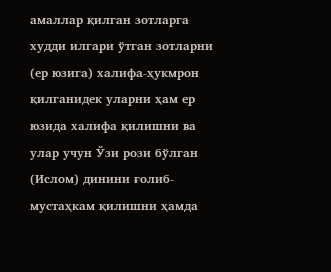амаллар қилган зотларга худди илгари ўтган зотларни (ер юзига) халифа-ҳукмрон қилганидек уларни ҳам ер юзида халифа қилишни ва улар учун Ўзи рози бўлган (Ислом) динини ғолиб-мустаҳкам қилишни ҳамда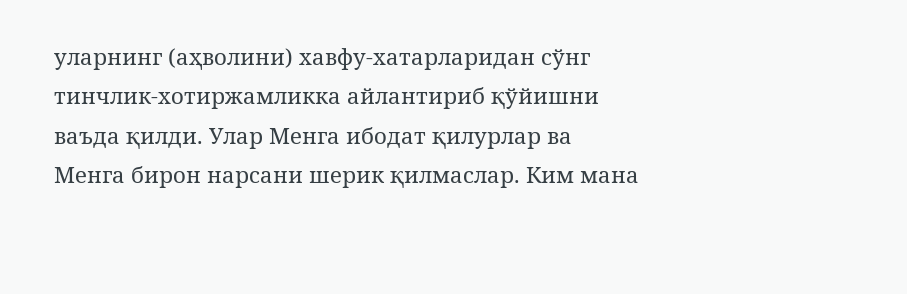уларнинг (аҳволини) хавфу-хатарларидан сўнг тинчлик-хотиржамликка айлантириб қўйишни ваъда қилди. Улар Менга ибодат қилурлар ва Менга бирон нарсани шерик қилмаслар. Ким мана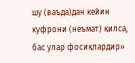шу (ваъда)дан кейин куфрони (неъмат) қилса, бас улар фосиқлардир»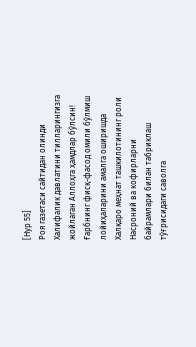[Нур 55]
Роя газетаси сайтидан олинди
Халифалик давлатини тилларингизга жойлаган Аллоҳга ҳамдлар бўлсин!
Ғарбнинг фисқ-фасод омили бўлмиш лойиҳаларини амалга оширишда Халқаро меҳнат ташкилотининг роли
Насроний ва кофирларни байрамлари билан табриклаш тўғрисидаги саволга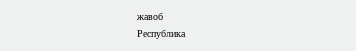жавоб
Республика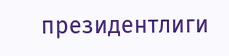президентлиги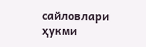сайловлари ҳукми